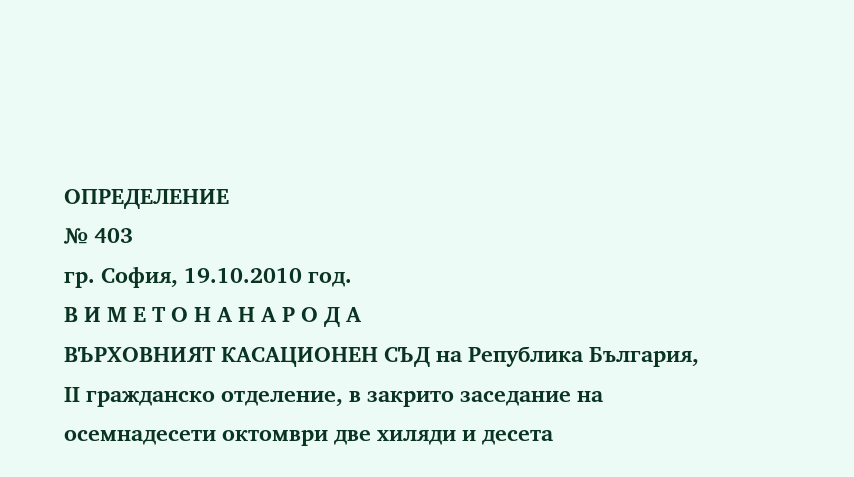ОПРЕДЕЛЕНИЕ
№ 403
гр. София, 19.10.2010 год.
В И М Е Т О Н А Н А Р О Д А
ВЪРХОВНИЯТ КАСАЦИОНЕН СЪД на Република България, ІІ гражданско отделение, в закрито заседание на осемнадесети октомври две хиляди и десета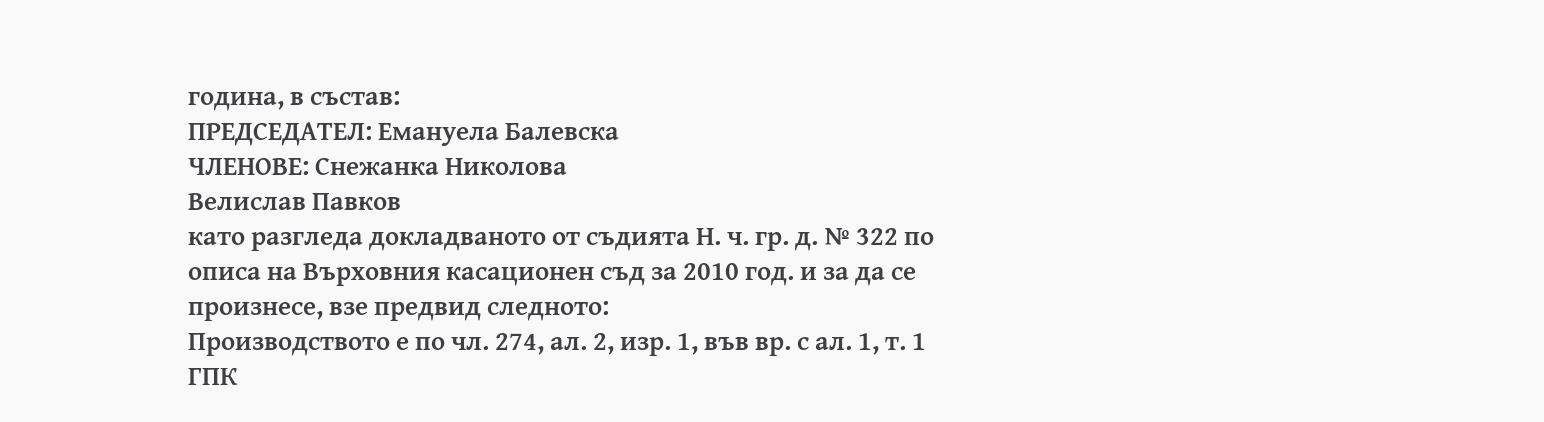година, в състав:
ПРЕДСЕДАТЕЛ: Емануела Балевска
ЧЛЕНОВЕ: Снежанка Николова
Велислав Павков
като разгледа докладваното от съдията Н. ч. гр. д. № 322 по описа на Върховния касационен съд за 2010 год. и за да се произнесе, взе предвид следното:
Производството е по чл. 274, ал. 2, изр. 1, във вр. с ал. 1, т. 1 ГПК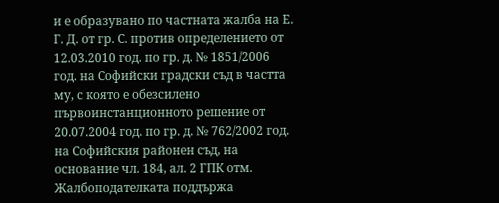и е образувано по частната жалба на Е. Г. Д. от гр. С. против определението от 12.03.2010 год. по гр. д. № 1851/2006 год. на Софийски градски съд в частта му, с която е обезсилено първоинстанционното решение от 20.07.2004 год. по гр. д. № 762/2002 год. на Софийския районен съд, на основание чл. 184, ал. 2 ГПК отм.
Жалбоподателката поддържа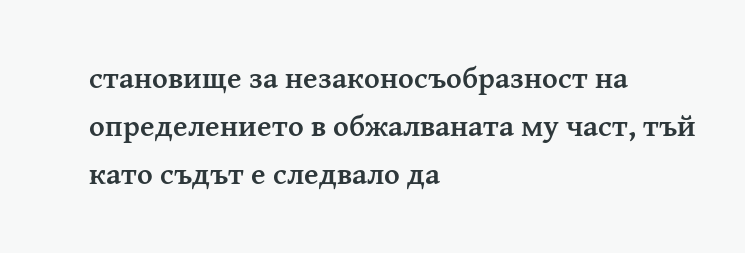становище за незаконосъобразност на определението в обжалваната му част, тъй като съдът е следвало да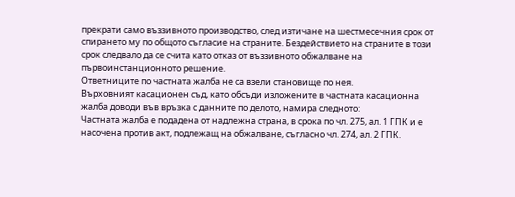прекрати само въззивното производство, след изтичане на шестмесечния срок от спирането му по общото съгласие на страните. Бездействието на страните в този срок следвало да се счита като отказ от въззивното обжалване на първоинстанционното решение.
Ответниците по частната жалба не са взели становище по нея.
Върховният касационен съд, като обсъди изложените в частната касационна жалба доводи във връзка с данните по делото, намира следното:
Частната жалба е подадена от надлежна страна, в срока по чл. 275, ал. 1 ГПК и е насочена против акт, подлежащ на обжалване, съгласно чл. 274, ал. 2 ГПК.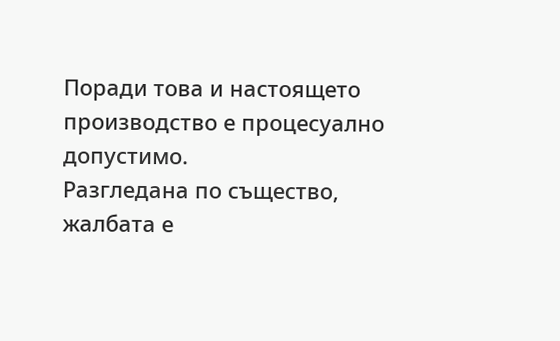Поради това и настоящето производство е процесуално допустимо.
Разгледана по същество, жалбата е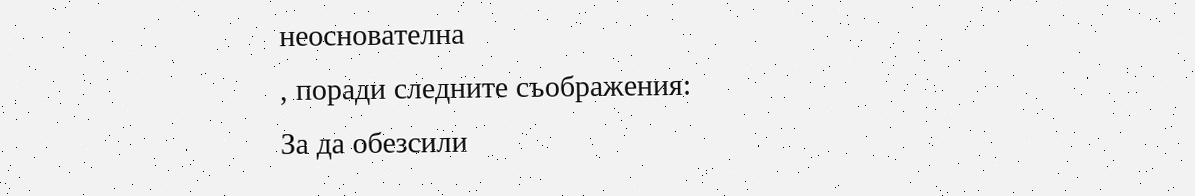неоснователна
, поради следните съображения:
За да обезсили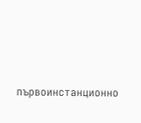първоинстанционно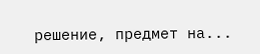решение, предмет на...